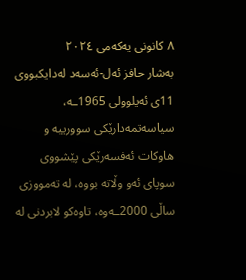٨ كانونی یەکەمی ٢٠٢٤
بەشار حافز ئەل-ئەسەد لەدایکبووی 11ی ئەیلوولی 1965ـە، سیاسەتمەدارێکی سوورییە و هاوکات ئەفسەرێکی پێشووی سوپای ئەو وڵاتە بووە، لە تەمووزی ساڵی 2000ـەوە، تاوەکو لابردنی لە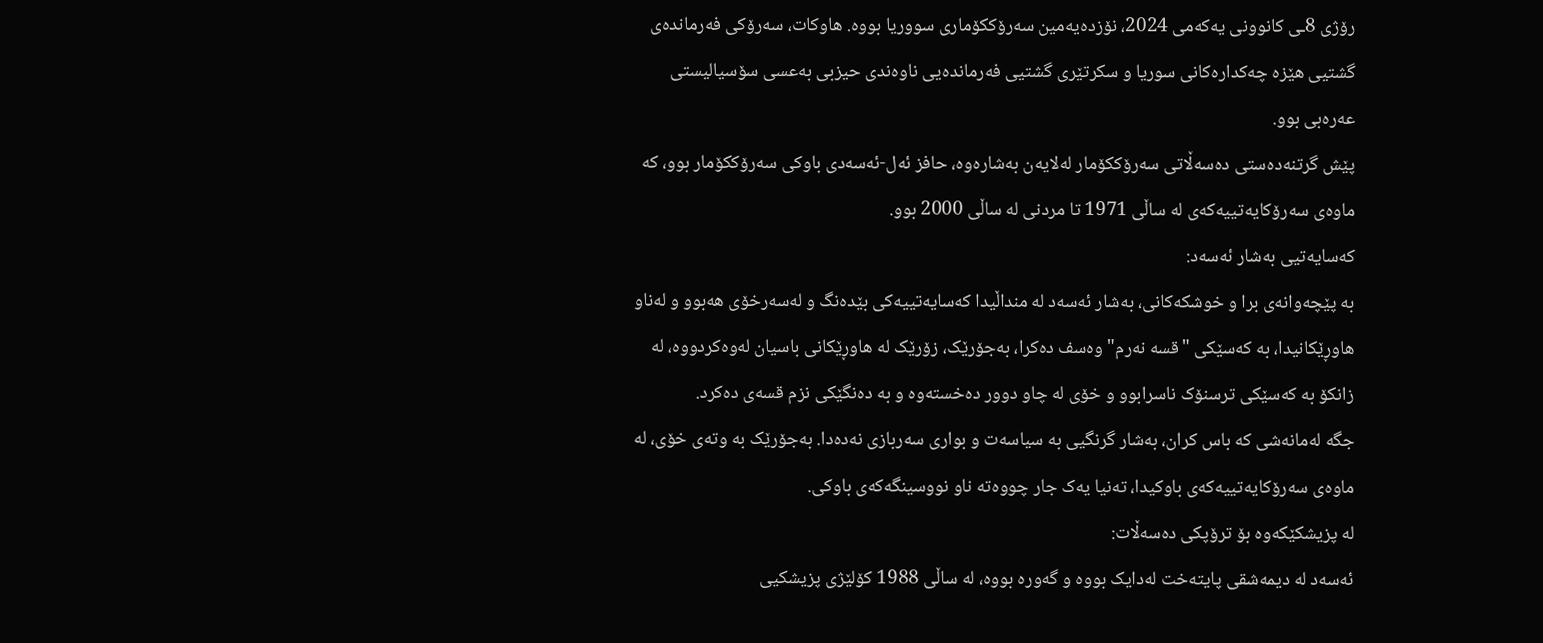رۆژی 8ـی کانوونی یەکەمی 2024، نۆزدەیەمین سەرۆککۆماری سووریا بووە. هاوکات، سەرۆکی فەرماندەی گشتیی هێزە چەکدارەکانی سوریا و سکرتێری گشتیی فەرماندەیی ناوەندی حیزبی بەعسی سۆسیالیستی عەرەبی بوو.
پێش گرتنەدەستی دەسەڵاتی سەرۆککۆمار لەلایەن بەشارەوە، حافز ئەل-ئەسەدی باوکی سەرۆککۆمار بوو، کە ماوەی سەرۆکایەتییەکەی لە ساڵی 1971 تا مردنی لە ساڵی 2000 بوو.
کەسایەتیی بەشار ئەسەد:
بە پێچەوانەی برا و خوشکەکانی، بەشار ئەسەد لە منداڵیدا کەسایەتییەکی بێدەنگ و لەسەرخۆی هەبوو و لەناو هاوڕێکانیدا، بە کەسێکی "قسە نەرم" وەسف دەکرا، بەجۆرێک، زۆرێک لە هاوڕێکانی باسیان لەوەکردووە، لە زانکۆ بە کەسێکی ترسنۆک ناسرابوو و خۆی لە چاو دوور دەخستەوە و بە دەنگێکی نزم قسەی دەکرد.
جگە لەمانەشی کە باس کران، بەشار گرنگیی بە سیاسەت و بواری سەربازی نەدەدا. بەجۆرێک بە وتەی خۆی، لە ماوەی سەرۆکایەتییەکەی باوکیدا، تەنیا یەک جار چووەتە ناو نووسینگەکەی باوکی.
لە پزیشکێکەوە بۆ ترۆپکی دەسەڵات:
ئەسەد لە دیمەشقی پایتەخت لەدایک بووە و گەورە بووە، لە ساڵی 1988 کۆلێژی پزیشکیی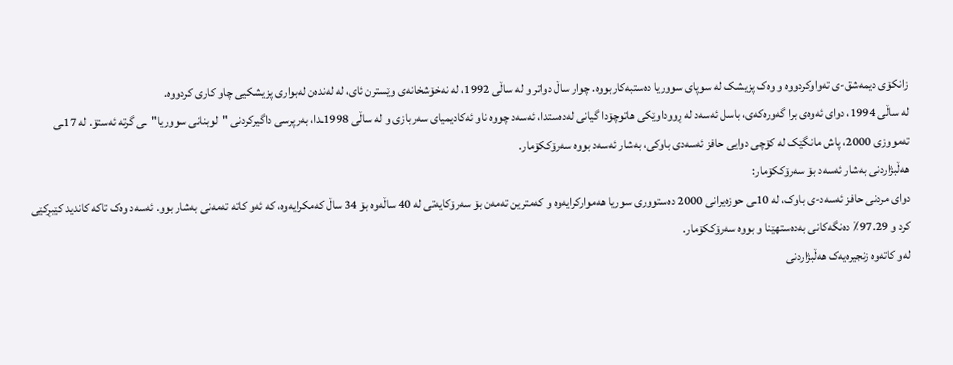زانکۆی دیمەشق-ی تەواوکردووە و وەک پزیشک لە سوپای سووریا دەستبەکاربووە. چوار ساڵ دواتر و لە ساڵی 1992، لە نەخۆشخانەی وێسترن ئای، لە لەندەن لەبواری پزیشکیی چاو کاری کردووە.
لە ساڵی 1994، دوای ئەوەی برا گەورەکەی، باسل ئەسەد لە ڕووداوێکی هاتوچۆدا گیانی لەدەستدا، ئەسەد چووە ناو ئەکادیمیای سەربازی و لە ساڵی 1998ـدا، بەرپرسی داگیرکردنی "لوبنانی سووریا"ـی گرتە ئەستۆ. لە 17ـی تەمووزی 2000، پاش مانگێک لە کۆچی دوایی حافز ئەسەدی باوکی، بەشار ئەسەد بووە سەرۆککۆمار.
هەڵبژاردنی بەشار ئەسەد بۆ سەرۆککۆمار:
دوای مردنی حافز ئەسەد-ی باوک، لە 10ـی حوزەیرانی 2000 دەستووری سوریا هەموارکرایەوە و کەمترین تەمەن بۆ سەرۆکایەتی لە 40 ساڵەوە بۆ 34 ساڵ کەمکرایەوە، کە ئەو کاتە تەمەنی بەشار بوو. ئەسەد وەک تاکە کاندید کێبڕکێی کرد و 97.29٪ دەنگەکانی بەدەستهێنا و بووە سەرۆککۆمار.
لەو کاتەوە زنجیرەیەک هەڵبژاردنی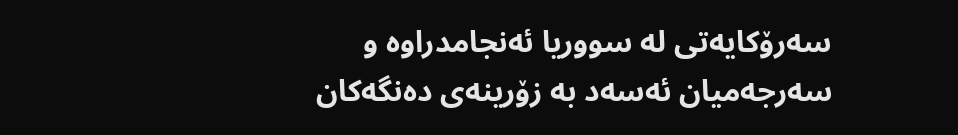سەرۆکایەتی لە سووریا ئەنجامدراوە و سەرجەمیان ئەسەد بە زۆرینەی دەنگەکان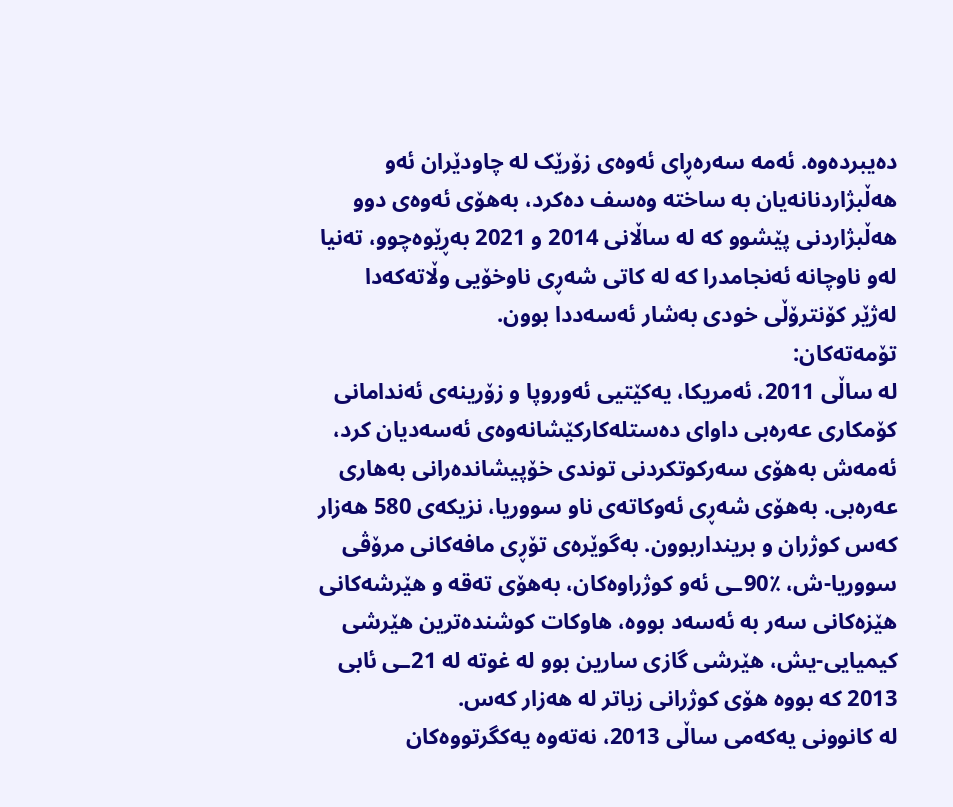دەیبردەوە. ئەمە سەرەڕای ئەوەی زۆرێک لە چاودێران ئەو هەڵبژاردنانەیان بە ساختە وەسف دەکرد، بەهۆی ئەوەی دوو هەڵبژاردنی پێشوو کە لە ساڵانی 2014 و 2021 بەڕێوەچوو، تەنیا لەو ناوچانە ئەنجامدرا کە لە کاتی شەڕی ناوخۆیی وڵاتەکەدا لەژێر کۆنترۆڵی خودی بەشار ئەسەددا بوون.
تۆمەتەکان:
لە ساڵی 2011، ئەمریکا، یەکێتیی ئەوروپا و زۆرینەی ئەندامانی کۆمکاری عەرەبی داوای دەستلەکارکێشانەوەی ئەسەدیان کرد، ئەمەش بەهۆی سەرکوتکردنی توندی خۆپیشاندەرانی بەهاری عەرەبی. بەهۆی شەڕی ئەوکاتەی ناو سووریا، نزیکەی 580 هەزار کەس کوژران و برینداربوون. بەگوێرەی تۆڕی مافەکانی مرۆڤی سووریا-ش، ٪90ـی ئەو کوژراوەکان، بەهۆی تەقە و هێرشەکانی هێزەکانی سەر بە ئەسەد بووە، هاوکات کوشندەترین هێرشی کیمیایی-یش، هێرشی گازی سارین بوو لە غوتە لە 21ـی ئابی 2013 کە بووە هۆی کوژرانی زیاتر لە هەزار کەس.
لە کانوونی یەکەمی ساڵی 2013، نەتەوە یەکگرتووەکان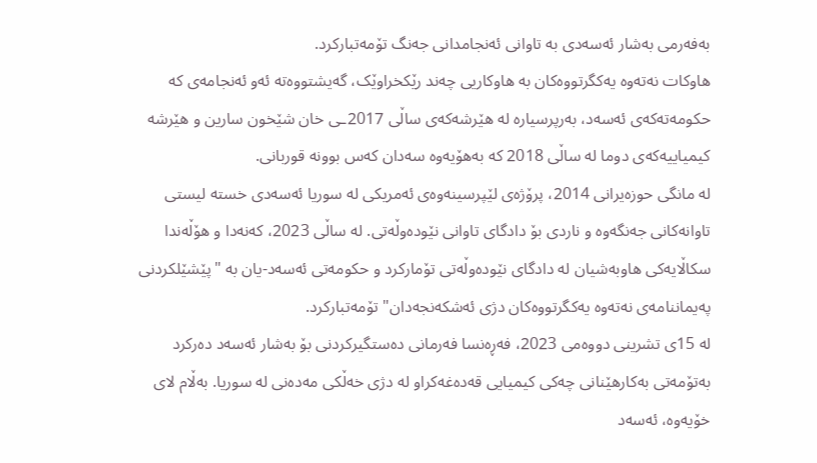بەفەرمی بەشار ئەسەدی بە تاوانی ئەنجامدانی جەنگ تۆمەتبارکرد.
هاوکات نەتەوە یەکگرتووەکان بە هاوکاریی چەند رێکخراوێک، گەیشتووەتە ئەو ئەنجامەی کە حکومەتەکەی ئەسەد، بەرپرسیارە لە هێرشەکەی ساڵی 2017ـی خان شێخون سارین و هێرشە کیمیاییەکەی دوما لە ساڵی 2018 کە بەهۆیەوە سەدان کەس بوونە قوربانی.
لە مانگی حوزەیرانی 2014، پرۆژەی لێپرسینەوەی ئەمریکی لە سوریا ئەسەدی خستە لیستی تاوانەکانی جەنگەوە و ناردی بۆ دادگای تاوانی نێودەوڵەتی. لە ساڵی 2023، کەنەدا و هۆڵەندا سکاڵایەکی هاوبەشیان لە دادگای نێودەوڵەتی تۆمارکرد و حکومەتی ئەسەد-یان بە "پێشێلکردنی پەیماننامەی نەتەوە یەکگرتووەکان دژی ئەشکەنجەدان" تۆمەتبارکرد.
لە 15ی تشرینی دووەمی 2023، فەڕەنسا فەرمانی دەستگیرکردنی بۆ بەشار ئەسەد دەرکرد بەتۆمەتی بەکارهێنانی چەکی کیمیایی قەدەغەکراو لە دژی خەڵکی مەدەنی لە سوریا. بەڵام لای خۆیەوە، ئەسەد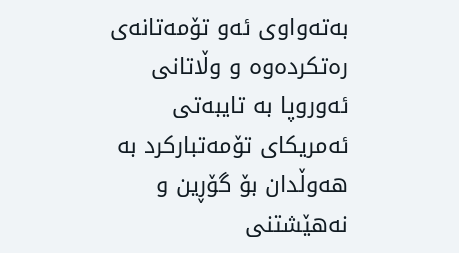بەتەواوی ئەو تۆمەتانەی رەتکردەوە و وڵاتانی ئەوروپا بە تایبەتی ئەمریکای تۆمەتبارکرد بە هەوڵدان بۆ گۆڕین و نەهێشتنی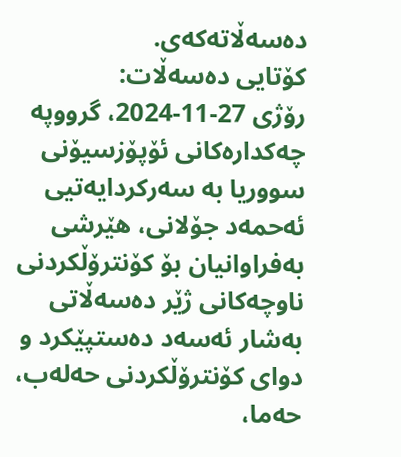دەسەڵاتەکەی.
کۆتایی دەسەڵات:
رۆژی 27-11-2024، گرووپە چەکدارەکانی ئۆپۆزسیۆنی سووریا بە سەرکردایەتیی ئەحمەد جۆلانی، هێرشی بەفراوانیان بۆ کۆنترۆڵکردنی ناوچەکانی ژێر دەسەڵاتی بەشار ئەسەد دەستپێکرد و دوای کۆنترۆڵکردنی حەلەب، حەما،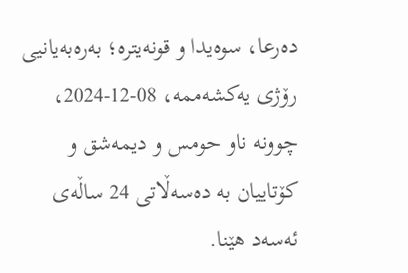دەرعا، سوەیدا و قونەیترە؛ بەرەبەیانیی رۆژی یەکشەممە، 08-12-2024، چوونە ناو حومس و دیمەشق و کۆتاییان بە دەسەڵاتی 24 ساڵەی ئەسەد هێنا.